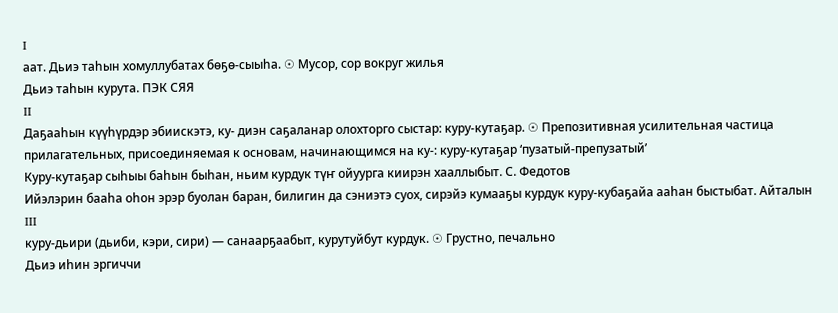I
аат. Дьиэ таһын хомуллубатах бөҕө-сыыһа. ☉ Мусор, сор вокруг жилья
Дьиэ таһын курута. ПЭК СЯЯ
II
Даҕааһын күүһүрдэр эбиискэтэ, ку- диэн саҕаланар олохторго сыстар: куру-кутаҕар. ☉ Препозитивная усилительная частица прилагательных, присоединяемая к основам, начинающимся на ку-: куру-кутаҕар ‘пузатый-препузатый’
Куру-кутаҕар сыһыы баһын быһан, ньим курдук түҥ ойуурга киирэн хааллыбыт. С. Федотов
Ийэлэрин бааһа оһон эрэр буолан баран, билигин да сэниэтэ суох, сирэйэ кумааҕы курдук куру-кубаҕайа ааһан быстыбат. Айталын
III
куру-дьири (дьиби, кэри, сири) — санаарҕаабыт, курутуйбут курдук. ☉ Грустно, печально
Дьиэ иһин эргиччи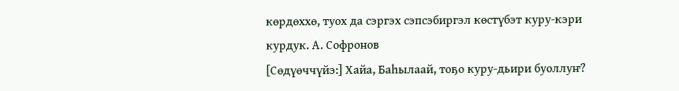көрдөххө, туох да сэргэх сэпсэбиргэл көстүбэт куру-кэри курдук. А. Софронов
[Сөдүөччүйэ:] Хайа, Баһылаай, тоҕо куру-дьири буоллуҥ?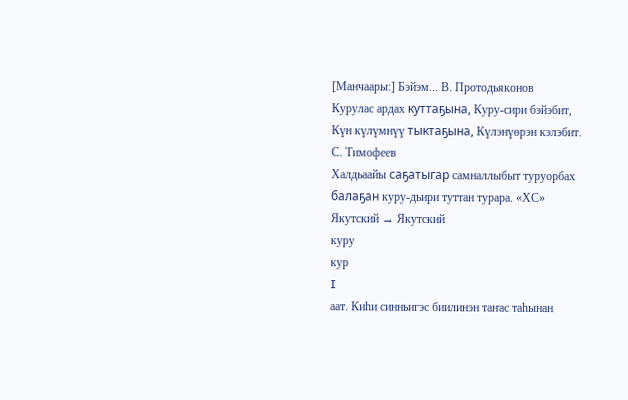[Манчаары:] Бэйэм... В. Протодьяконов
Курулас ардах куттаҕына, Куру-сири бэйэбит, Күн күлүмнүү тыктаҕына, Күлэнүөрэн кэлэбит. С. Тимофеев
Халдьаайы саҕатыгар самналлыбыт туруорбах балаҕан куру-дьири туттан турара. «ХС»
Якутский → Якутский
куру
кур
I
аат. Киһи синньигэс биилинэн таҥас таһынан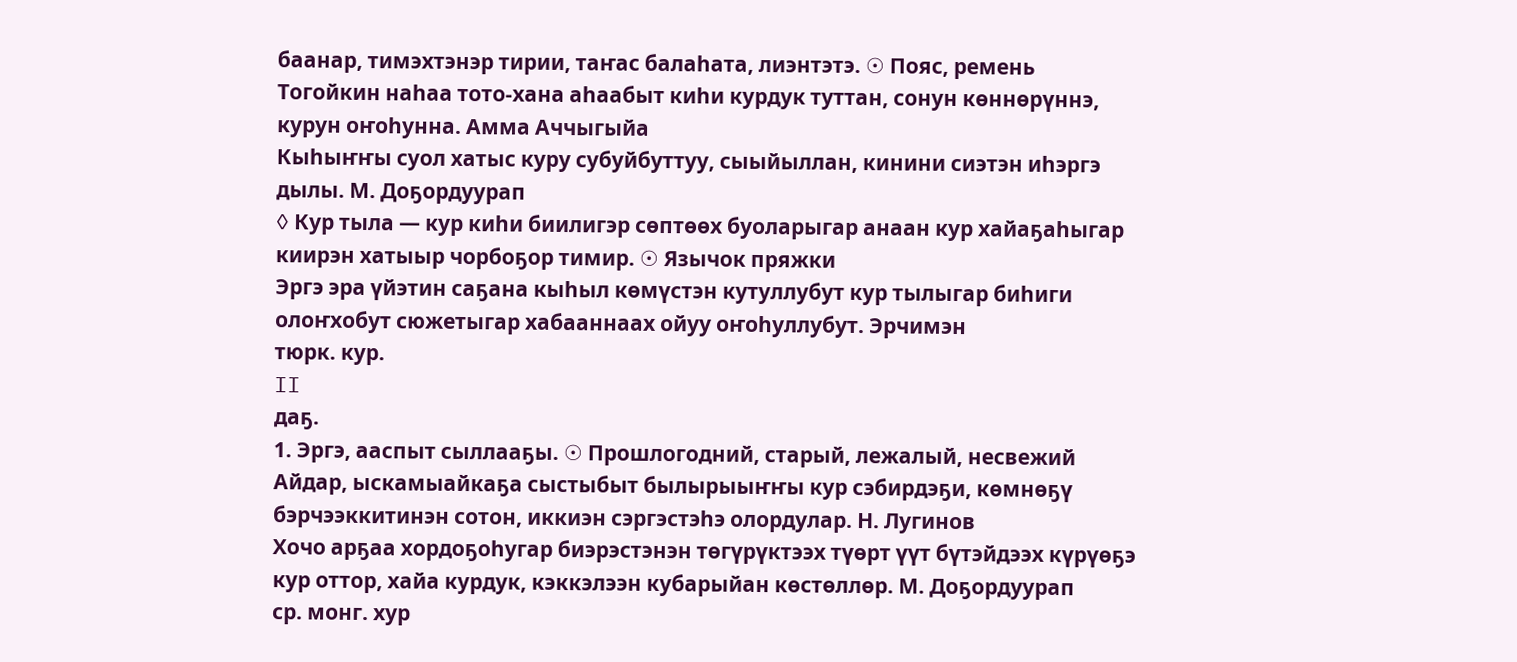баанар, тимэхтэнэр тирии, таҥас балаһата, лиэнтэтэ. ☉ Пояс, ремень
Тогойкин наһаа тото-хана аһаабыт киһи курдук туттан, сонун көннөрүннэ, курун оҥоһунна. Амма Аччыгыйа
Кыһыҥҥы суол хатыс куру субуйбуттуу, сыыйыллан, кинини сиэтэн иһэргэ дылы. М. Доҕордуурап
◊ Кур тыла — кур киһи биилигэр сөптөөх буоларыгар анаан кур хайаҕаһыгар киирэн хатыыр чорбоҕор тимир. ☉ Язычок пряжки
Эргэ эра үйэтин саҕана кыһыл көмүстэн кутуллубут кур тылыгар биһиги олоҥхобут сюжетыгар хабааннаах ойуу оҥоһуллубут. Эрчимэн
тюрк. кур.
II
даҕ.
1. Эргэ, ааспыт сыллааҕы. ☉ Прошлогодний, старый, лежалый, несвежий
Айдар, ыскамыайкаҕа сыстыбыт былырыыҥҥы кур сэбирдэҕи, көмнөҕү бэрчээккитинэн сотон, иккиэн сэргэстэһэ олордулар. Н. Лугинов
Хочо арҕаа хордоҕоһугар биэрэстэнэн төгүрүктээх түөрт үүт бүтэйдээх күрүөҕэ кур оттор, хайа курдук, кэккэлээн кубарыйан көстөллөр. М. Доҕордуурап
ср. монг. хур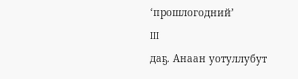‘прошлогодний’
III
даҕ. Анаан уотуллубут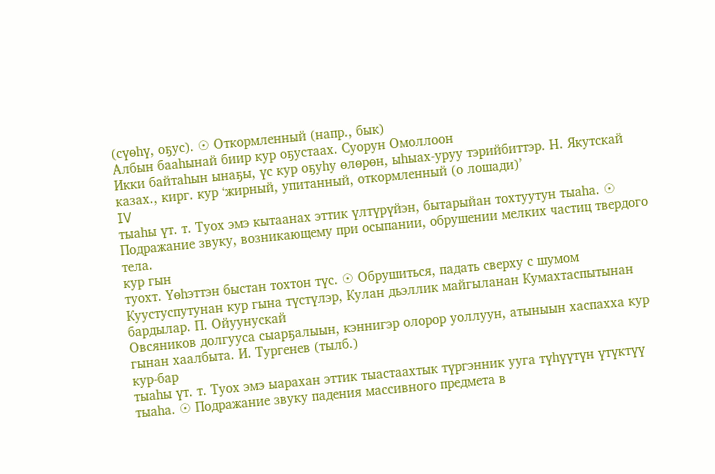(сүөһү, оҕус). ☉ Откормленный (напр., бык)
Албын бааһынай биир кур оҕустаах. Суорун Омоллоон
Икки байтаһын ынаҕы, үс кур оҕуһу өлөрөн, ыһыах-уруу тэрийбиттэр. Н. Якутскай
казах., кирг. кур ‘жирный, упитанный, откормленный (о лошади)’
IV
тыаһы үт. т. Туох эмэ кытаанах эттик үлтүрүйэн, бытарыйан тохтуутун тыаһа. ☉ Подражание звуку, возникающему при осыпании, обрушении мелких частиц твердого тела.
кур гын
туохт. Үөһэттэн быстан тохтон түс. ☉ Обрушиться, падать сверху с шумом
Куустуспутунан кур гына түстүлэр, Кулан дьэллик майгыланан Кумахтаспытынан бардылар. П. Ойуунускай
Овсяников долгууса сыарҕалыын, кэннигэр олорор уоллуун, атыныын хаспахха кур гынан хаалбыта. И. Тургенев (тылб.)
кур-бар
тыаһы үт. т. Туох эмэ ыарахан эттик тыастаахтык түргэнник ууга түһүүтүн үтүктүү тыаһа. ☉ Подражание звуку падения массивного предмета в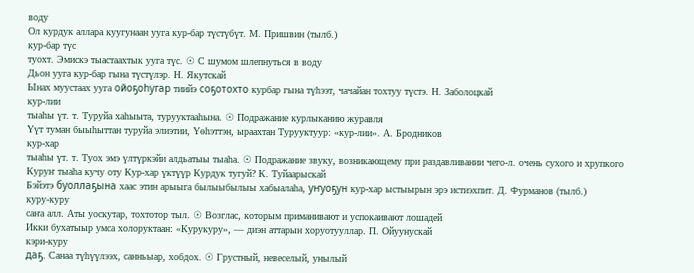воду
Ол курдук аллара куугунаан ууга кур-бар түстүбүт. М. Пришвин (тылб.)
кур-бар түс
туохт. Эмискэ тыастаахтык ууга түс. ☉ С шумом шлепнуться в воду
Дьон ууга кур-бар гына түстүлэр. Н. Якутскай
Ынах муустаах ууга ойоҕоһугар тиийэ соҕотохто курбар гына түһээт, чачайан тохтуу түстэ. Н. Заболоцкай
кур-лии
тыаһы үт. т. Туруйа хаһыыта, турууктааһына. ☉ Подражание курлыканию журавля
Үүт туман быыһыттан туруйа элиэтии, Үөһэттэн, ыраахтан Турууктуур: «кур-лии». А. Бродников
кур-хар
тыаһы үт. т. Туох эмэ үлтүркэйи алдьатыы тыаһа. ☉ Подражание звуку, возникающему при раздавливании чего-л. очень сухого и хрупкого
Куруҥ тыаһа кучу оту Кур-хар үктүүр Курдук тугуй? К. Туйаарыскай
Бэйэтэ буоллаҕына хаас этин арыыга былыыбылыы хабыалаһа, уҥуоҕун кур-хар ыстыырын эрэ истиэхпит. Д. Фурманов (тылб.)
куру-куру
саҥа алл. Аты уоскутар, тохтотор тыл. ☉ Возглас, которым приманивают и успокаивают лошадей
Икки бухатыыр умса холоруктаан: «Курукуру», — диэн аттарын хоруотууллар. П. Ойуунускай
кэри-куру
даҕ. Санаа түһүүлээх, санньыар, хобдох. ☉ Грустный, невеселый, унылый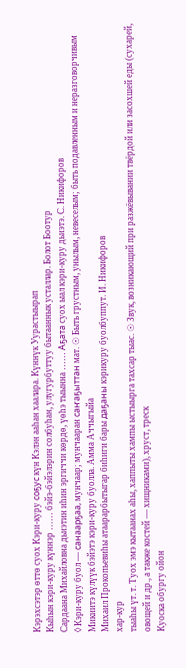Кэрэхсэтэр өттө суох Кэри-куру соҕус күн Кэлэн ааһан хаалара. Күннүк Уурастыырап
Кыһын кэри-куру күннэр …… бэйэ-бэйэлэрин солбуһан, улугурбуттуу бытааннык усталлар. Болот Боотур
Сардаана Михайловна дьиэтин иһин эргиччи көрдө, үөһэ тыынна …… Аҕата суох ыал кэри-куру дьиэтэ. С. Никифоров
◊ Кэри-куру буол — санаарҕаа, мунчаар; мунчааран саҥаҕыттан мат. ☉ Быть грустным, унылым, невеселым; быть подавленным и неразговорчивым
Микиитэ күлүүк бэйэтэ кэри-куру буолла. Амма Аччыгыйа
Михаил Прокопьевиһы атаарарбытыгар биһиги бары даҕаны кэрикуру буолбуппут. И. Никифоров
хар-кур
тыаһы үт. т. Туох эмэ кытаанах аһы, хаппыты хампы ыстыырга тахсар тыас. ☉ Звук, возникающий при разжёвывании твёрдой или засохшей еды (сухарей, овощей и др., а также костей — хищниками), хруст, треск
Куоска обургу ойон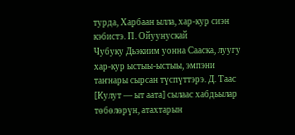турда, Харбаан ылла, хар-кур сиэн кэбистэ. П. Ойуунускай
Чубуку Дьэкиим уонна Сааска, луугу хар-кур ыстыы-ыстыы, эмпэни таҥнары сырсан түспүттэрэ. Д. Таас
[Кулут — ыт аата] сылаас хабдьылар төбөлөрүн, атахтарын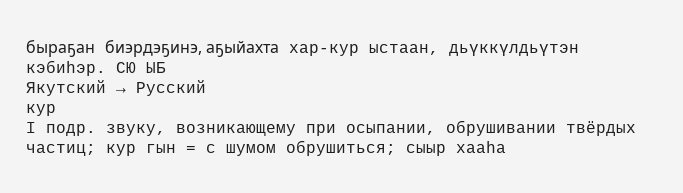быраҕан биэрдэҕинэ, аҕыйахта хар-кур ыстаан, дьүккүлдьүтэн кэбиһэр. СЮ ЫБ
Якутский → Русский
кур
I подр. звуку, возникающему при осыпании, обрушивании твёрдых частиц; кур гын = с шумом обрушиться; сыыр хааһа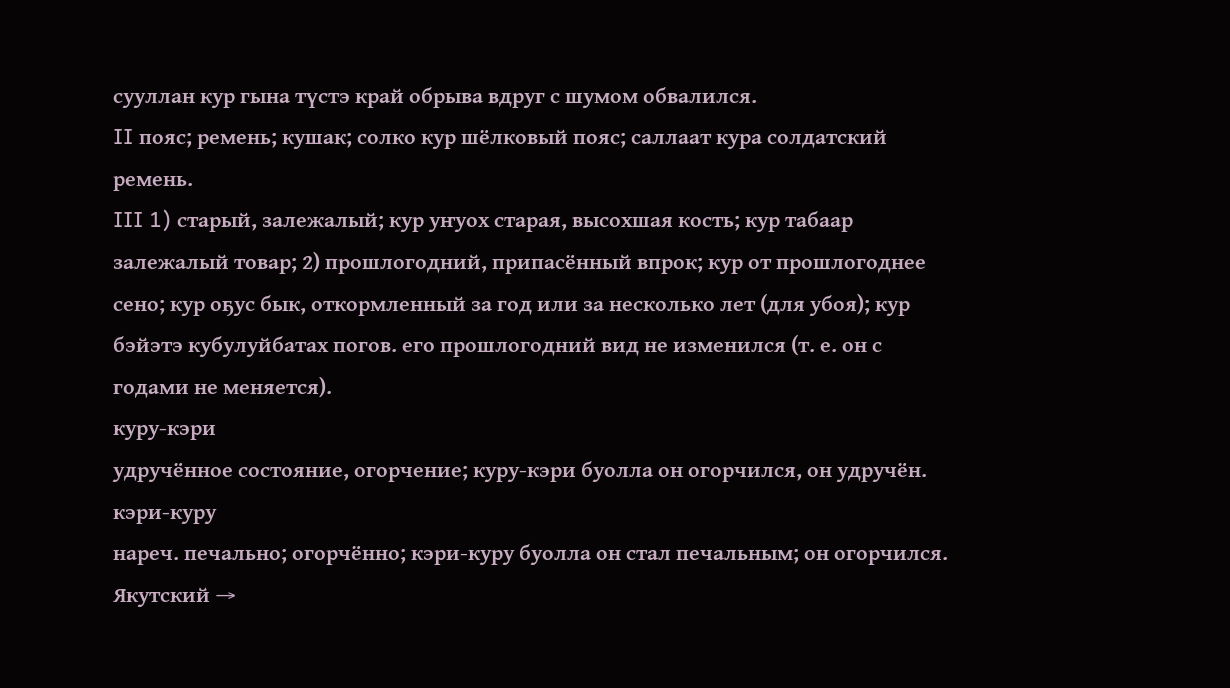сууллан кур гына түстэ край обрыва вдруг с шумом обвалился.
II пояс; ремень; кушак; солко кур шёлковый пояс; саллаат кура солдатский ремень.
III 1) старый, залежалый; кур уҥуох старая, высохшая кость; кур табаар залежалый товар; 2) прошлогодний, припасённый впрок; кур от прошлогоднее сено; кур оҕус бык, откормленный за год или за несколько лет (для убоя); кур бэйэтэ кубулуйбатах погов. его прошлогодний вид не изменился (т. е. он с годами не меняется).
куру-кэри
удручённое состояние, огорчение; куру-кэри буолла он огорчился, он удручён.
кэри-куру
нареч. печально; огорчённо; кэри-куру буолла он стал печальным; он огорчился.
Якутский →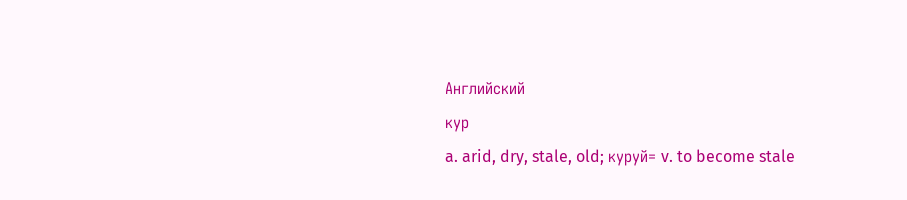Английский
кур
a. arid, dry, stale, old; куруй= v. to become stale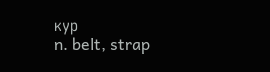кур
n. belt, strap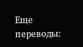Еще переводы: